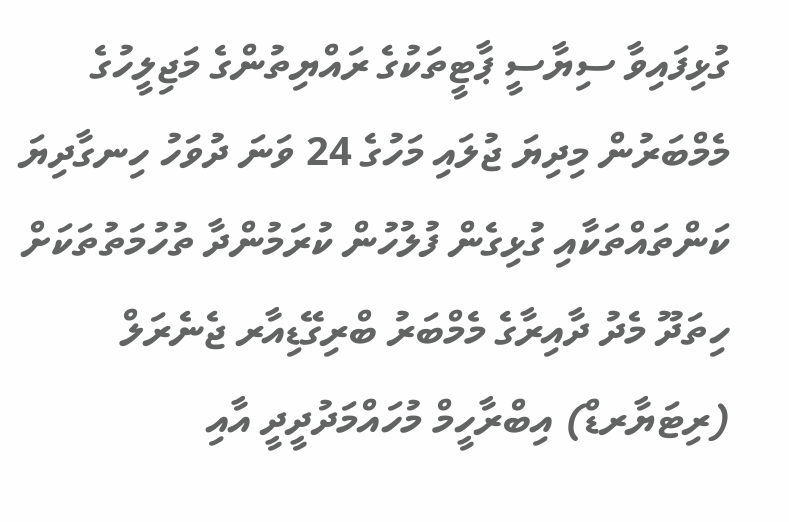ގުޅިފައިވާ ސިޔާސީ ޕާޓީތަކުގެ ރައްޔިތުންގެ މަޖިލީހުގެ މެމްބަރުން މިދިޔަ ޖުލައި މަހުގެ 24 ވަނަ ދުވަހު ހިނގާދިޔަ ކަންތައްތަކާއި ގުޅިގެން ފުލުހުން ކުރަމުންދާ ތުހުމަތުތަކަށް ހިތަދޫ މެދު ދާއިރާގެ މެމްބަރު ބްރިގޭޑިއާރ ޖެނެރަލް (ރިޓަޔާރޑް) އިބްރާހީމް މުހައްމަދުދީދީ އާއި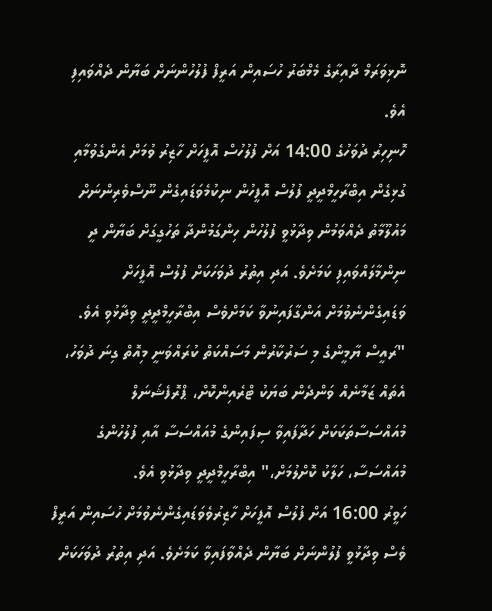ނޮޅިވަރަމް ދާއިރާގެ މެމްބަރު ހުސައިން އަރީފް ފުލުހުންނަށް ބަޔާން ދެއްވައިފި އެވެ.
ހޮނިހިރު ދުވަހުގެ 14:00 އަށް ފުލުހުސް އޮފީހަށް ހާޒިރު ވުމަށް އެންގެވުމާއި ގުޅިގެން އިބްރާހީމްދީދީ ފުލުސް އޮފީހުން ނިކުމެވަޑައިގެން ނޫސްވެރިންނަށް މައުލޫމާތު ދެއްވަމުން ވިދާޅުވީ ފުލުހުން ހިންގަމުންދާ ތަހުގީގަށް ބަޔާން ދީ ނިންމާލައްވައިފި ކަމަށެވެ. އަދި އިތުރު ދުވަހަކަށް ފުލުސް އޮފީހަށް ވަޑައިގެންނެވުމަށް އަންގާފައިނުވާ ކަމަށްވެސް އިބްރާހީމްދީދީ ވިދާޅުވި އެވެ.
"ރައީސް ޔާމީންގެ މި ސަރުކާރުން މަސައްކަތް ކުރައްވަނީ މިއޮތް ގިނަ ދުވަހު، އެތައް ޒަމާނެއް ވަންދެން ބަޔަކު ޓްރެއިންކޮށް، ޕްރޮފެޝަނަލް މުއައްސަސާތަކަކަށް ހަދާފައިވާ ސިފައިންގެ މުއައްސަސާ އާއި ފުލުހުންގެ މުއައްސަސާ، ހަލާކު ކޮށްލުމަށް،" އިބްރާހީމްދީދީ ވިދާޅުވި އެވެ.
ހަވީރު 16:00 އަށް ފުލުސް އޮފީހަށް ހާޒިރުވެވަޑައިގެންނެވުމަށް ހުސައިން އަރީފް ވެސް ވިދާޅުވީ ފުލުންނަށް ބަޔާން ދެއްވާފައިވާ ކަމަށެވެ. އަދި އިތުރު ދުވަހަކަށް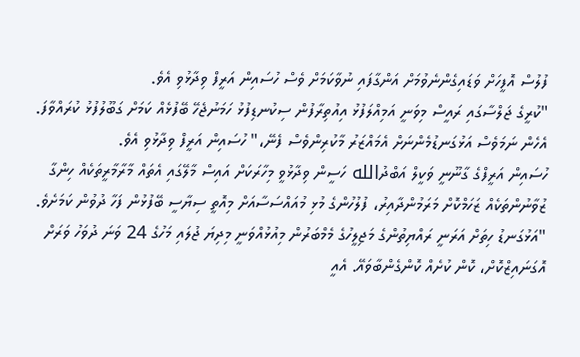ފުލުސް އޮފީހަށް ވަޑައިގެންނެވުމަށް އަންގާފައި ނުވާކަމަށް ވެސް ހުސައިން އަރީފް ވިދާޅުވި އެވެ.
"ކުރީގެ ޖަލްސާގައި ރައީސް މިވަނީ އަމިއްލަފުޅު އިއުތިރާފުން ސިކުނޑިފުޅު ހަމަނުޖެހޭ ބޭފުޅެއް ކަމަށް ގަބޫލުފުޅު ކުރައްވާފަ. އެހެން ނަމަވެސް އަޅުގަނޑުމެންނަށް އެމައްޒަރު މާކުރިންވެސް ފެނޭ،" ހުސައިން އަރީފް ވިދާޅުވި އެވެ.
ހުސައިން އަރީފްގެ ގާނޫނީ ވަކީލް އަބްދުالله ހަސީން ވިދާޅުވީ މިހާރަކަށް އައިސް މާލޭގައި އެތައް މާރާމާރީތަކެއް ހިންގާ ޒުވާނުންތަކެއް ޒަހަމްކޮށް މަރަމުންދާއިރު، ފުލުހުންގެ މުޅި މުއައްސަސާއަށް މިއޮތީ ސިޔާސީ ބޭފުޅުން ފަހާ ދުވުން ކަމަށެވެ.
"އަޅުގަނޑު ހިތަށް އަރަނީ ރައްޔިތުންގެ މަޖިލީހުގެ މެމްބަރުން މިއުޅުއްވަނީ މިދިޔަ ޖުލައި މަހުގެ 24 ވަނަ ދުވަހު ވަރަށް އޮގަނައިޒްކޮށް، ކޮން ކުށެއް ކޮންގެންބާވައޭ. އެއީ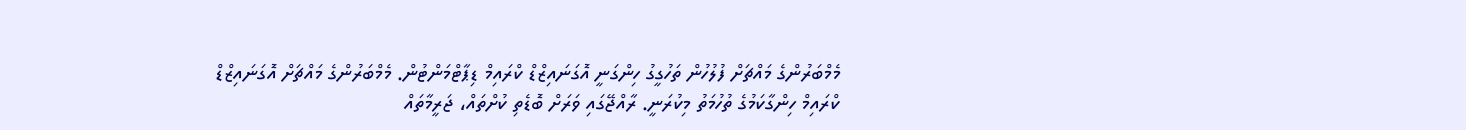މެމްބަރުންގެ މައްޗަށް ފުލުހުން ތަހުގީގު ހިންގަނީ އޮގަނައިޒްޑް ކްރައިމް ޑިޕާޓްމަންޓުން. މެމްބަރުންގެ މައްޗަށް އޮގަނައިޒްޑް ކްރައިމް ހިންގާކަމުގެ ތުހުމަތު މިކުރަނީ. ރާއްޖޭގައި ވަރަށް ބޮޑެތި ކުށްތައް، ޖަރީމާތައް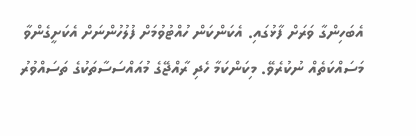އެބަހިންގާ ވަރަށް ފާޅުގައި. އެކަންކަން ހުއްޓުވުމަށް ފުލުހުންނަށް އެކަށީގެންވާ މަސައްކަތެއް ނުކުރެވޭ. މިކަންކަމާ ހެދި ރާއްޖޭގެ މުއައްސަސާތަކުގެ ތަސައްވުރު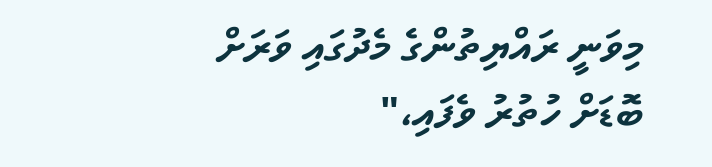މިވަނީ ރައްޔިތުންގެ މެދުގައި ވަރަށް ބޮޑަށް ހުތުރު ވެފައި،"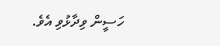ހަސީން ވިދާޅުވި އެވެ.